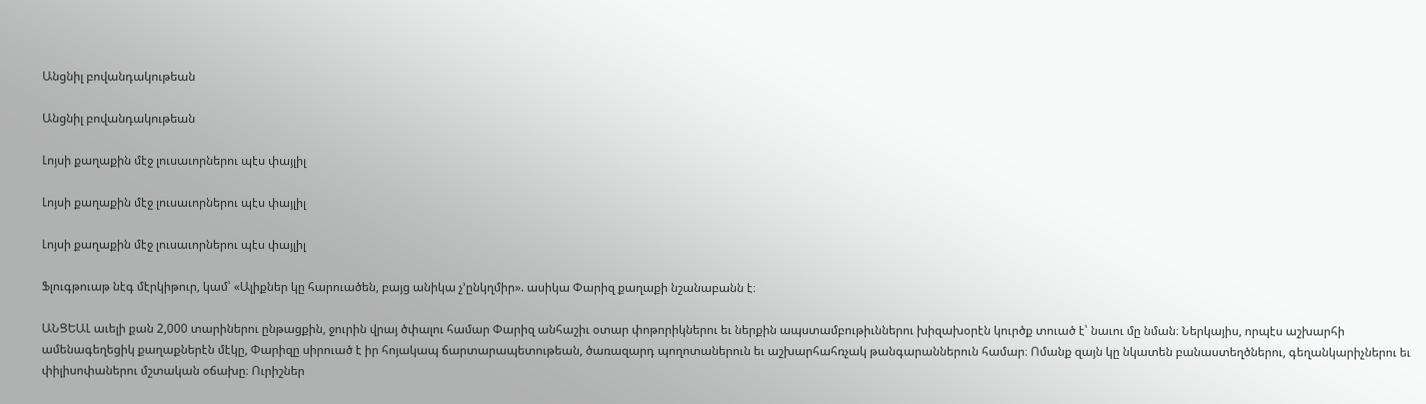Անցնիլ բովանդակութեան

Անցնիլ բովանդակութեան

Լոյսի քաղաքին մէջ լուսաւորներու պէս փայլիլ

Լոյսի քաղաքին մէջ լուսաւորներու պէս փայլիլ

Լոյսի քաղաքին մէջ լուսաւորներու պէս փայլիլ

Ֆլուգթուաթ նէգ մէրկիթուր, կամ՝ «Ալիքներ կը հարուածեն, բայց անիկա չ’ընկղմիր». ասիկա Փարիզ քաղաքի նշանաբանն է։

ԱՆՑԵԱԼ աւելի քան 2,000 տարիներու ընթացքին, ջուրին վրայ ծփալու համար Փարիզ անհաշիւ օտար փոթորիկներու եւ ներքին ապստամբութիւններու խիզախօրէն կուրծք տուած է՝ նաւու մը նման։ Ներկայիս, որպէս աշխարհի ամենագեղեցիկ քաղաքներէն մէկը, Փարիզը սիրուած է իր հոյակապ ճարտարապետութեան, ծառազարդ պողոտաներուն եւ աշխարհահռչակ թանգարաններուն համար։ Ոմանք զայն կը նկատեն բանաստեղծներու, գեղանկարիչներու եւ փիլիսոփաներու մշտական օճախը։ Ուրիշներ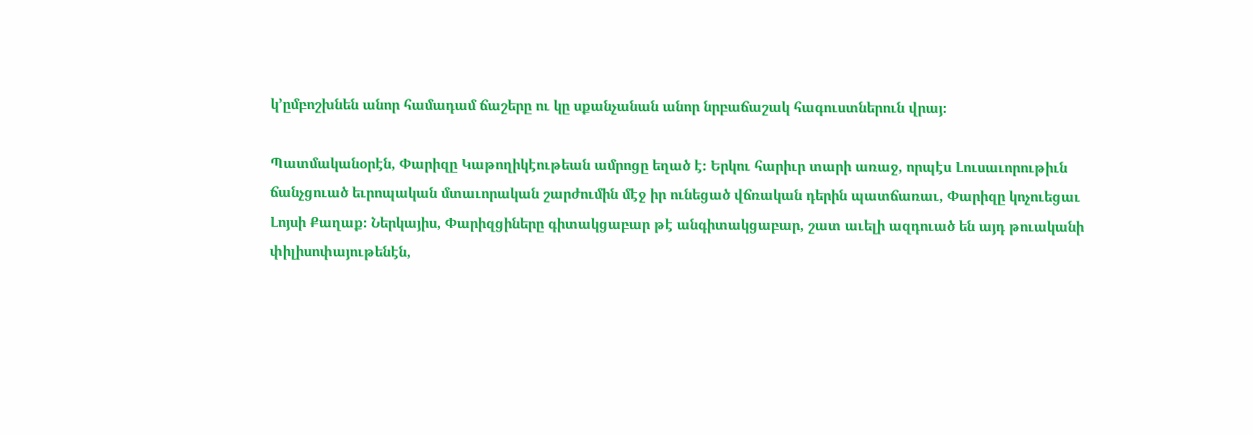կ’ըմբոշխնեն անոր համադամ ճաշերը ու կը սքանչանան անոր նրբաճաշակ հագուստներուն վրայ։

Պատմականօրէն, Փարիզը Կաթողիկէութեան ամրոցը եղած է։ Երկու հարիւր տարի առաջ, որպէս Լուսաւորութիւն ճանչցուած եւրոպական մտաւորական շարժումին մէջ իր ունեցած վճռական դերին պատճառաւ, Փարիզը կոչուեցաւ Լոյսի Քաղաք։ Ներկայիս, Փարիզցիները գիտակցաբար թէ անգիտակցաբար, շատ աւելի ազդուած են այդ թուականի փիլիսոփայութենէն,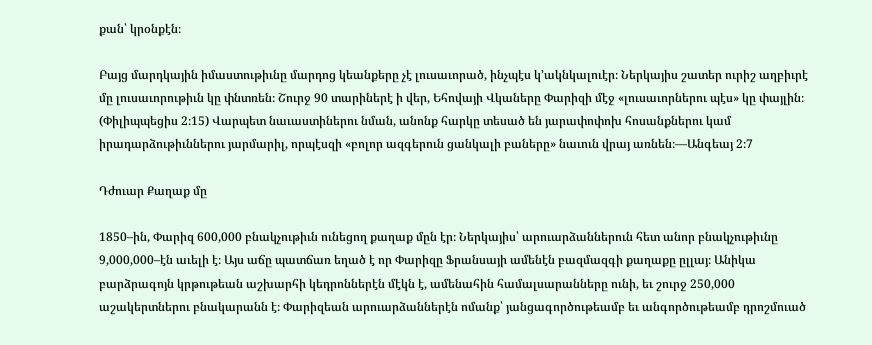քան՝ կրօնքէն։

Բայց մարդկային իմաստութիւնը մարդոց կեանքերը չէ լուսաւորած, ինչպէս կ’ակնկալուէր։ Ներկայիս շատեր ուրիշ աղբիւրէ մը լուսաւորութիւն կը փնտռեն։ Շուրջ 90 տարիներէ ի վեր, Եհովայի Վկաները Փարիզի մէջ «լուսաւորներու պէս» կը փայլին։ (Փիլիպպեցիս 2։15) Վարպետ նաւաստիներու նման, անոնք հարկը տեսած են յարափոփոխ հոսանքներու կամ իրադարձութիւններու յարմարիլ, որպէսզի «բոլոր ազգերուն ցանկալի բաները» նաւուն վրայ առնեն։—Անգեայ 2։7

Դժուար Քաղաք մը

1850–ին, Փարիզ 600,000 բնակչութիւն ունեցող քաղաք մըն էր։ Ներկայիս՝ արուարձաններուն հետ անոր բնակչութիւնը 9,000,000–էն աւելի է։ Այս աճը պատճառ եղած է որ Փարիզը Ֆրանսայի ամենէն բազմազգի քաղաքը ըլլայ։ Անիկա բարձրագոյն կրթութեան աշխարհի կեդրոններէն մէկն է, ամենահին համալսարանները ունի, եւ շուրջ 250,000 աշակերտներու բնակարանն է։ Փարիզեան արուարձաններէն ոմանք՝ յանցագործութեամբ եւ անգործութեամբ դրոշմուած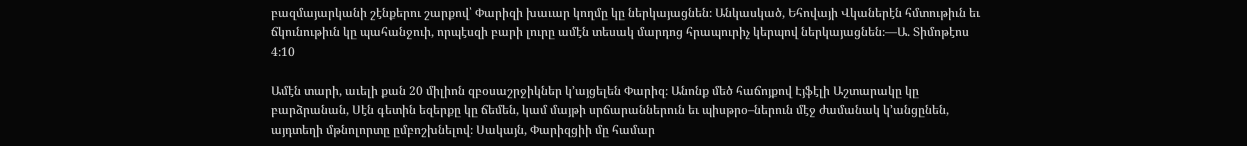բազմայարկանի շէնքերու շարքով՝ Փարիզի խաւար կողմը կը ներկայացնեն։ Անկասկած, Եհովայի Վկաներէն հմտութիւն եւ ճկունութիւն կը պահանջուի, որպէսզի բարի լուրը ամէն տեսակ մարդոց հրապուրիչ կերպով ներկայացնեն։—Ա. Տիմոթէոս 4։10

Ամէն տարի, աւելի քան 20 միլիոն զբօսաշրջիկներ կ’այցելեն Փարիզ։ Անոնք մեծ հաճոյքով Էյֆէլի Աշտարակը կը բարձրանան, Սէն գետին եզերքը կը ճեմեն, կամ մայթի սրճարաններուն եւ պիսթրօ–ներուն մէջ ժամանակ կ’անցընեն, այդտեղի մթնոլորտը ըմբոշխնելով։ Սակայն, Փարիզցիի մը համար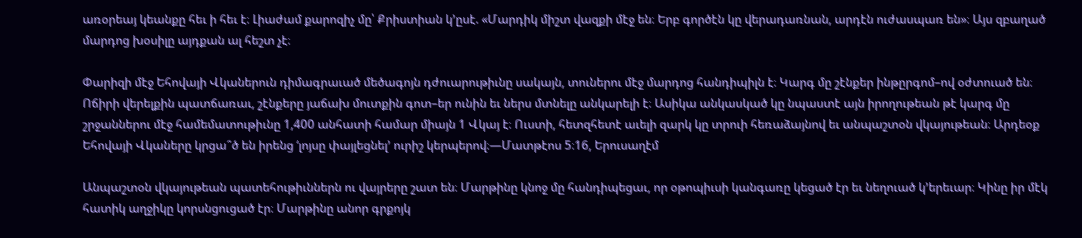առօրեայ կեանքը հեւ ի հեւ է։ Լիաժամ քարոզիչ մը՝ Քրիստիան կ’ըսէ. «Մարդիկ միշտ վազքի մէջ են։ Երբ գործէն կը վերադառնան, արդէն ուժասպառ են»։ Այս զբաղած մարդոց խօսիլը այդքան ալ հեշտ չէ։

Փարիզի մէջ Եհովայի Վկաներուն դիմագրաւած մեծագոյն դժուարութիւնը սակայն, տուներու մէջ մարդոց հանդիպիլն է։ Կարգ մը շէնքեր ինթըրգոմ–ով օժտուած են։ Ոճիրի վերելքին պատճառաւ, շէնքերը յաճախ մուտքին գոտ–եր ունին եւ ներս մտնելը անկարելի է։ Ասիկա անկասկած կը նպաստէ այն իրողութեան թէ կարգ մը շրջաններու մէջ համեմատութիւնը 1,400 անհատի համար միայն 1 Վկայ է։ Ուստի, հետզհետէ աւելի զարկ կը տրուի հեռաձայնով եւ անպաշտօն վկայութեան։ Արդեօք Եհովայի Վկաները կրցա՞ծ են իրենց ‘լոյսը փայլեցնել’ ուրիշ կերպերով։—Մատթէոս 5։16, Երուսաղէմ

Անպաշտօն վկայութեան պատեհութիւններն ու վայրերը շատ են։ Մարթինը կնոջ մը հանդիպեցաւ, որ օթոպիւսի կանգառը կեցած էր եւ նեղուած կ’երեւար։ Կինը իր մէկ հատիկ աղջիկը կորսնցուցած էր։ Մարթինը անոր գրքոյկ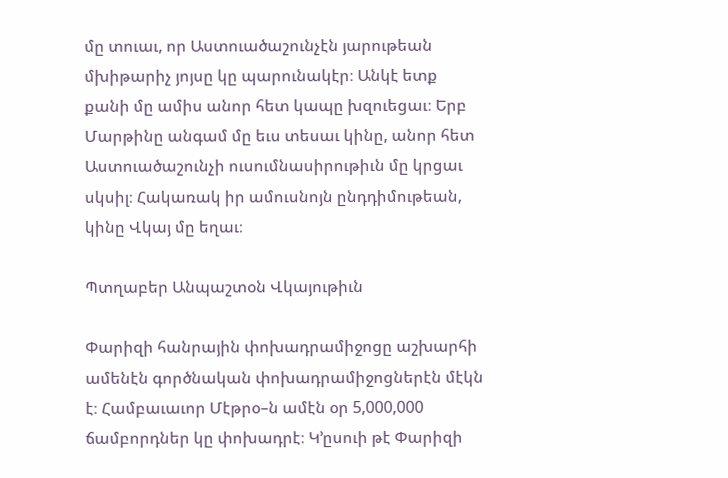մը տուաւ, որ Աստուածաշունչէն յարութեան մխիթարիչ յոյսը կը պարունակէր։ Անկէ ետք քանի մը ամիս անոր հետ կապը խզուեցաւ։ Երբ Մարթինը անգամ մը եւս տեսաւ կինը, անոր հետ Աստուածաշունչի ուսումնասիրութիւն մը կրցաւ սկսիլ։ Հակառակ իր ամուսնոյն ընդդիմութեան, կինը Վկայ մը եղաւ։

Պտղաբեր Անպաշտօն Վկայութիւն

Փարիզի հանրային փոխադրամիջոցը աշխարհի ամենէն գործնական փոխադրամիջոցներէն մէկն է։ Համբաւաւոր Մէթրօ–ն ամէն օր 5,000,000 ճամբորդներ կը փոխադրէ։ Կ’ըսուի թէ Փարիզի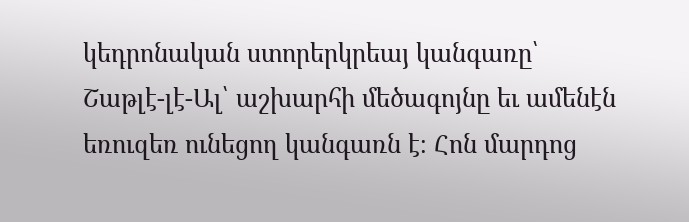կեդրոնական ստորերկրեայ կանգառը՝ Շաթլէ-լէ-Ալ՝ աշխարհի մեծագոյնը եւ ամենէն եռուզեռ ունեցող կանգառն է։ Հոն մարդոց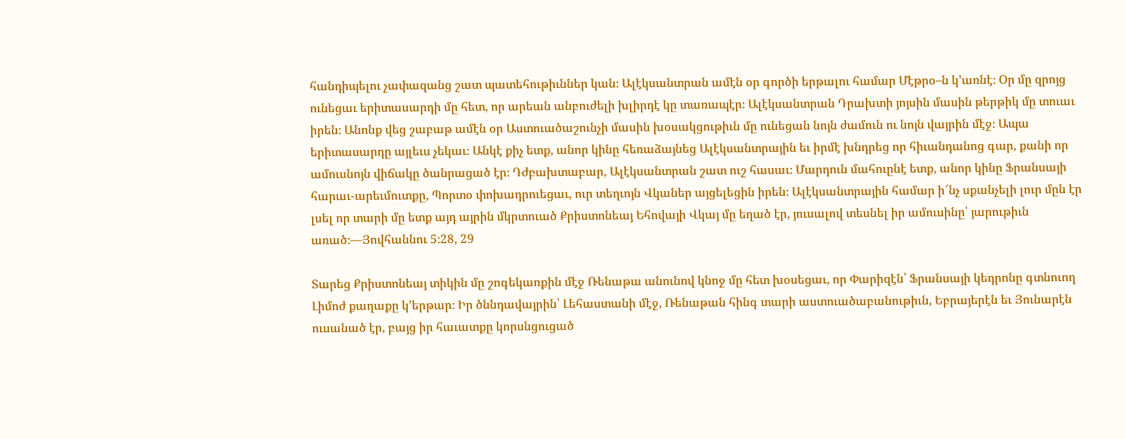հանդիպելու չափազանց շատ պատեհութիւններ կան։ Ալէկսանտրան ամէն օր գործի երթալու համար Մէթրօ–ն կ’առնէ։ Օր մը զրոյց ունեցաւ երիտասարդի մը հետ, որ արեան անբուժելի խլիրդէ կը տառապէր։ Ալէկսանտրան Դրախտի յոյսին մասին թերթիկ մը տուաւ իրեն։ Անոնք վեց շաբաթ ամէն օր Աստուածաշունչի մասին խօսակցութիւն մը ունեցան նոյն ժամուն ու նոյն վայրին մէջ։ Ապա երիտասարդը այլեւս չեկաւ։ Անկէ քիչ ետք, անոր կինը հեռաձայնեց Ալէկսանտրային եւ իրմէ խնդրեց որ հիւանդանոց գար, քանի որ ամուսնոյն վիճակը ծանրացած էր։ Դժբախտաբար, Ալէկսանտրան շատ ուշ հասաւ։ Մարդուն մահուընէ ետք, անոր կինը Ֆրանսայի հարաւ-արեւմուտքը, Պորտօ փոխադրուեցաւ, ուր տեղւոյն Վկաներ այցելեցին իրեն։ Ալէկսանտրային համար ի՜նչ սքանչելի լուր մըն էր լսել որ տարի մը ետք այդ այրին մկրտուած Քրիստոնեայ Եհովայի Վկայ մը եղած էր, յուսալով տեսնել իր ամուսինը՝ յարութիւն առած։—Յովհաննու 5։28, 29

Տարեց Քրիստոնեայ տիկին մը շոգեկառքին մէջ Ռենաթա անունով կնոջ մը հետ խօսեցաւ, որ Փարիզէն՝ Ֆրանսայի կեդրոնը գտնուող Լիմոժ քաղաքը կ’երթար։ Իր ծննդավայրին՝ Լեհաստանի մէջ, Ռենաթան հինգ տարի աստուածաբանութիւն, Եբրայերէն եւ Յունարէն ուսանած էր, բայց իր հաւատքը կորսնցուցած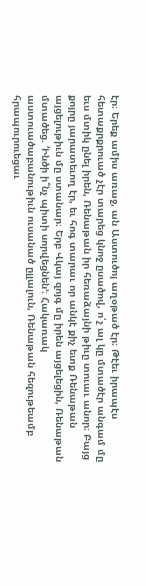էր։ Երեք ամիս առաջ, ան Աստուծոյ աղօթած էր։ Թէեւ իրապէս հետաքրքրուած չէր տարեց կնոջ ըսածով, ո՛չ ալ կը մտածէր անգամ մը եւս մտիկ ընել իրեն, Ռենաթան իր հեռաձայնի թիւը տուաւ անոր։ Բայց քոյրը յարատեւող էր, եւ հոգ տարաւ որ անկէ քիչ ետք Ռենաթան այցելութիւն մը ստանար։ Երբ Վկայ զոյգ մը իրեն այցելեցին, Ռենաթան մտածեց. ‘Ինծի ի՞նչ պիտի սորվեցնեն’։ Հակառակ աստուածաբանութիւն ուսանած ըլլալուն, Ռենաթան հեզութեամբ հրապուրուեցաւ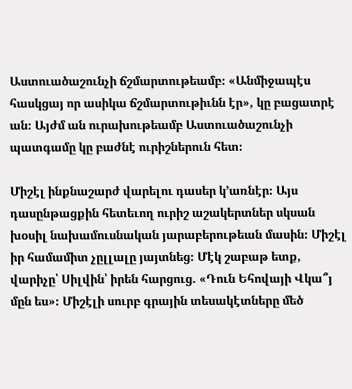Աստուածաշունչի ճշմարտութեամբ։ «Անմիջապէս հասկցայ որ ասիկա ճշմարտութիւնն էր», կը բացատրէ ան։ Այժմ ան ուրախութեամբ Աստուածաշունչի պատգամը կը բաժնէ ուրիշներուն հետ։

Միշէլ ինքնաշարժ վարելու դասեր կ’առնէր։ Այս դասընթացքին հետեւող ուրիշ աշակերտներ սկսան խօսիլ նախամուսնական յարաբերութեան մասին։ Միշէլ իր համամիտ չըլլալը յայտնեց։ Մէկ շաբաթ ետք, վարիչը՝ Սիլվին՝ իրեն հարցուց. «Դուն Եհովայի Վկա՞յ մըն ես»։ Միշէլի սուրբ գրային տեսակէտները մեծ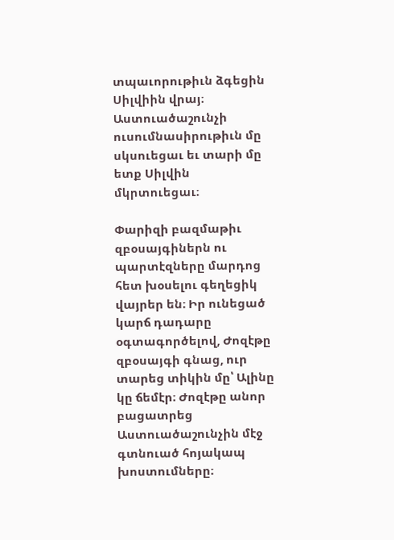տպաւորութիւն ձգեցին Սիլվիին վրայ։ Աստուածաշունչի ուսումնասիրութիւն մը սկսուեցաւ եւ տարի մը ետք Սիլվին մկրտուեցաւ։

Փարիզի բազմաթիւ զբօսայգիներն ու պարտէզները մարդոց հետ խօսելու գեղեցիկ վայրեր են։ Իր ունեցած կարճ դադարը օգտագործելով, Ժոզէթը զբօսայգի գնաց, ուր տարեց տիկին մը՝ Ալինը կը ճեմէր։ Ժոզէթը անոր բացատրեց Աստուածաշունչին մէջ գտնուած հոյակապ խոստումները։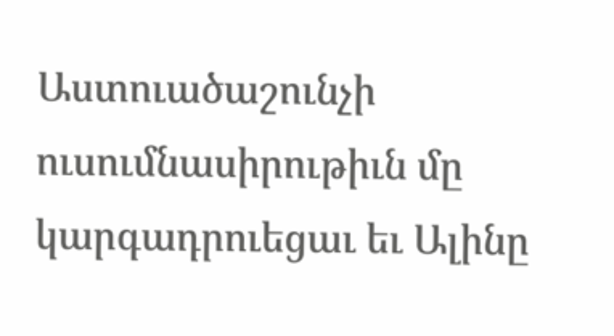Աստուածաշունչի ուսումնասիրութիւն մը կարգադրուեցաւ եւ Ալինը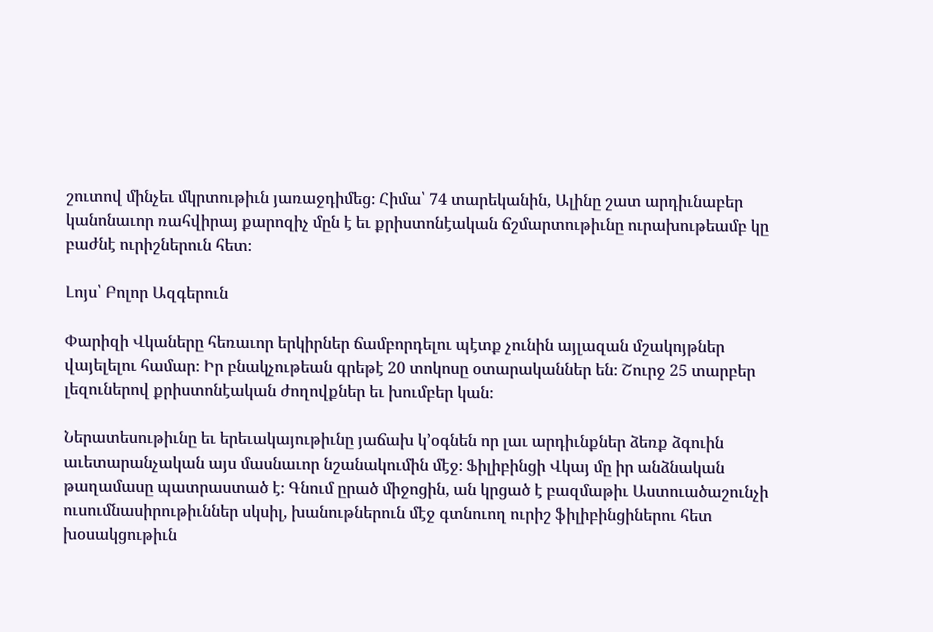շուտով մինչեւ մկրտութիւն յառաջդիմեց։ Հիմա՝ 74 տարեկանին, Ալինը շատ արդիւնաբեր կանոնաւոր ռահվիրայ քարոզիչ մըն է եւ քրիստոնէական ճշմարտութիւնը ուրախութեամբ կը բաժնէ ուրիշներուն հետ։

Լոյս՝ Բոլոր Ազգերուն

Փարիզի Վկաները հեռաւոր երկիրներ ճամբորդելու պէտք չունին այլազան մշակոյթներ վայելելու համար։ Իր բնակչութեան գրեթէ 20 տոկոսը օտարականներ են։ Շուրջ 25 տարբեր լեզուներով քրիստոնէական ժողովքներ եւ խումբեր կան։

Ներատեսութիւնը եւ երեւակայութիւնը յաճախ կ’օգնեն որ լաւ արդիւնքներ ձեռք ձգուին աւետարանչական այս մասնաւոր նշանակումին մէջ։ Ֆիլիբինցի Վկայ մը իր անձնական թաղամասը պատրաստած է։ Գնում ըրած միջոցին, ան կրցած է բազմաթիւ Աստուածաշունչի ուսումնասիրութիւններ սկսիլ, խանութներուն մէջ գտնուող ուրիշ ֆիլիբինցիներու հետ խօսակցութիւն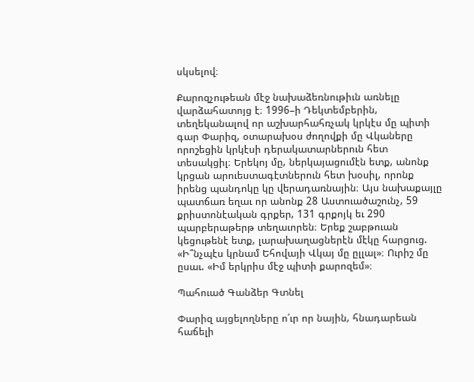սկսելով։

Քարոզչութեան մէջ նախաձեռնութիւն առնելը վարձահատոյց է։ 1996–ի Դեկտեմբերին, տեղեկանալով որ աշխարհահռչակ կրկէս մը պիտի գար Փարիզ, օտարախօս ժողովքի մը Վկաները որոշեցին կրկէսի դերակատարներուն հետ տեսակցիլ։ Երեկոյ մը, ներկայացումէն ետք, անոնք կրցան արուեստագէտներուն հետ խօսիլ, որոնք իրենց պանդոկը կը վերադառնային։ Այս նախաքայլը պատճառ եղաւ որ անոնք 28 Աստուածաշունչ, 59 քրիստոնէական գրքեր, 131 գրքոյկ եւ 290 պարբերաթերթ տեղաւորեն։ Երեք շաբթուան կեցութենէ ետք, լարախաղացներէն մէկը հարցուց. «Ի՞նչպէս կրնամ Եհովայի Վկայ մը ըլլալ»։ Ուրիշ մը ըսաւ. «Իմ երկրիս մէջ պիտի քարոզեմ»։

Պահուած Գանձեր Գտնել

Փարիզ այցելողները ո՛ւր որ նային, հնադարեան հաճելի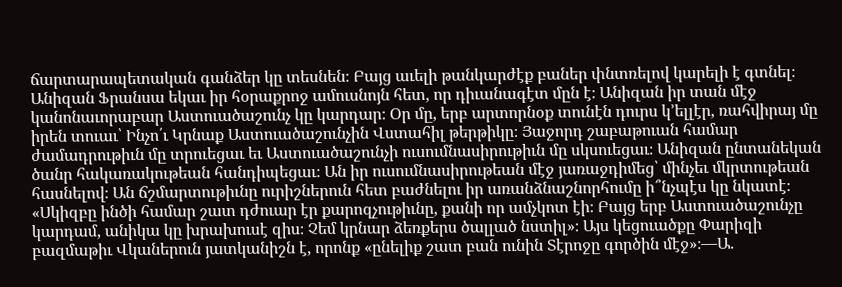ճարտարապետական գանձեր կը տեսնեն։ Բայց աւելի թանկարժէք բաներ փնտռելով կարելի է գտնել։ Անիզան Ֆրանսա եկաւ իր հօրաքրոջ ամուսնոյն հետ, որ դիւանագէտ մըն է։ Անիզան իր տան մէջ կանոնաւորաբար Աստուածաշունչ կը կարդար։ Օր մը, երբ արտորնօք տունէն դուրս կ’ելլէր, ռահվիրայ մը իրեն տուաւ՝ Ինչո՛ւ Կրնաք Աստուածաշունչին Վստահիլ թերթիկը։ Յաջորդ շաբաթուան համար ժամադրութիւն մը տրուեցաւ եւ Աստուածաշունչի ուսումնասիրութիւն մը սկսուեցաւ։ Անիզան ընտանեկան ծանր հակառակութեան հանդիպեցաւ։ Ան իր ուսումնասիրութեան մէջ յառաջդիմեց՝ մինչեւ մկրտութեան հասնելով։ Ան ճշմարտութիւնը ուրիշներուն հետ բաժնելու իր առանձնաշնորհումը ի՞նչպէս կը նկատէ։ «Սկիզբը ինծի համար շատ դժուար էր քարոզչութիւնը, քանի որ ամչկոտ էի։ Բայց երբ Աստուածաշունչը կարդամ, անիկա կը խրախուսէ զիս։ Չեմ կրնար ձեռքերս ծալլած նստիլ»։ Այս կեցուածքը Փարիզի բազմաթիւ Վկաներուն յատկանիշն է, որոնք «ընելիք շատ բան ունին Տէրոջը գործին մէջ»։—Ա.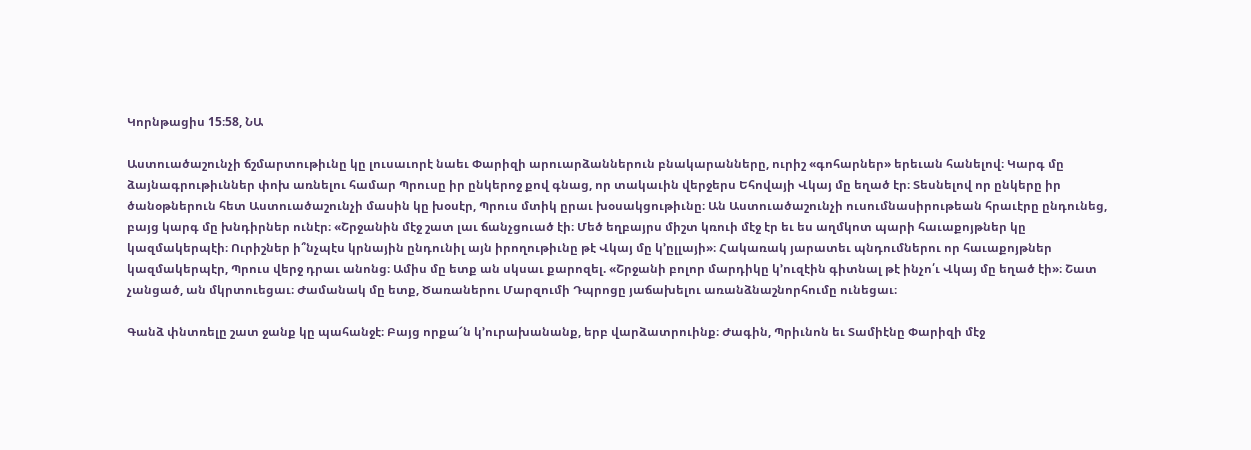Կորնթացիս 15։58, ՆԱ

Աստուածաշունչի ճշմարտութիւնը կը լուսաւորէ նաեւ Փարիզի արուարձաններուն բնակարանները, ուրիշ «գոհարներ» երեւան հանելով։ Կարգ մը ձայնագրութիւններ փոխ առնելու համար Պրուսը իր ընկերոջ քով գնաց, որ տակաւին վերջերս Եհովայի Վկայ մը եղած էր։ Տեսնելով որ ընկերը իր ծանօթներուն հետ Աստուածաշունչի մասին կը խօսէր, Պրուս մտիկ ըրաւ խօսակցութիւնը։ Ան Աստուածաշունչի ուսումնասիրութեան հրաւէրը ընդունեց, բայց կարգ մը խնդիրներ ունէր։ «Շրջանին մէջ շատ լաւ ճանչցուած էի։ Մեծ եղբայրս միշտ կռուի մէջ էր եւ ես աղմկոտ պարի հաւաքոյթներ կը կազմակերպէի։ Ուրիշներ ի՞նչպէս կրնային ընդունիլ այն իրողութիւնը թէ Վկայ մը կ’ըլլայի»։ Հակառակ յարատեւ պնդումներու որ հաւաքոյթներ կազմակերպէր, Պրուս վերջ դրաւ անոնց։ Ամիս մը ետք ան սկսաւ քարոզել. «Շրջանի բոլոր մարդիկը կ’ուզէին գիտնալ թէ ինչո՛ւ Վկայ մը եղած էի»։ Շատ չանցած, ան մկրտուեցաւ։ Ժամանակ մը ետք, Ծառաներու Մարզումի Դպրոցը յաճախելու առանձնաշնորհումը ունեցաւ։

Գանձ փնտռելը շատ ջանք կը պահանջէ։ Բայց որքա՜ն կ’ուրախանանք, երբ վարձատրուինք։ Ժագին, Պրիւնոն եւ Տամիէնը Փարիզի մէջ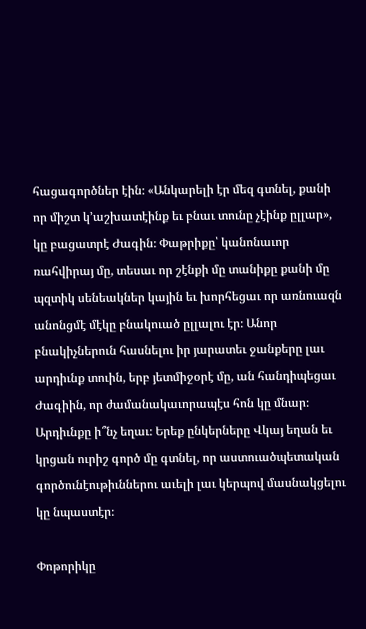հացագործներ էին։ «Անկարելի էր մեզ գտնել, քանի որ միշտ կ’աշխատէինք եւ բնաւ տունը չէինք ըլլար», կը բացատրէ Ժագին։ Փաթրիքը՝ կանոնաւոր ռահվիրայ մը, տեսաւ որ շէնքի մը տանիքը քանի մը պզտիկ սենեակներ կային եւ խորհեցաւ որ առնուազն անոնցմէ մէկը բնակուած ըլլալու էր։ Անոր բնակիչներուն հասնելու իր յարատեւ ջանքերը լաւ արդիւնք տուին, երբ յետմիջօրէ մը, ան հանդիպեցաւ Ժագիին, որ ժամանակաւորապէս հոն կը մնար։ Արդիւնքը ի՞նչ եղաւ։ Երեք ընկերները Վկայ եղան եւ կրցան ուրիշ գործ մը գտնել, որ աստուածպետական գործունէութիւններու աւելի լաւ կերպով մասնակցելու կը նպաստէր։

Փոթորիկը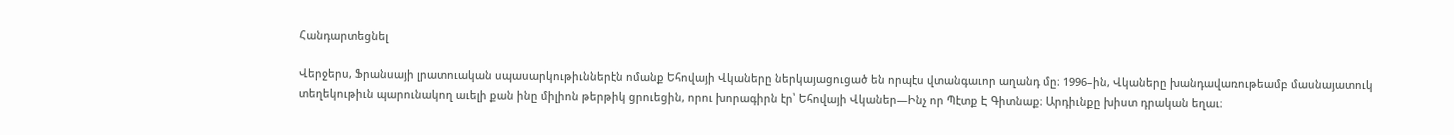Հանդարտեցնել

Վերջերս, Ֆրանսայի լրատուական սպասարկութիւններէն ոմանք Եհովայի Վկաները ներկայացուցած են որպէս վտանգաւոր աղանդ մը։ 1996–ին, Վկաները խանդավառութեամբ մասնայատուկ տեղեկութիւն պարունակող աւելի քան ինը միլիոն թերթիկ ցրուեցին, որու խորագիրն էր՝ Եհովայի Վկաներ—Ինչ որ Պէտք Է Գիտնաք։ Արդիւնքը խիստ դրական եղաւ։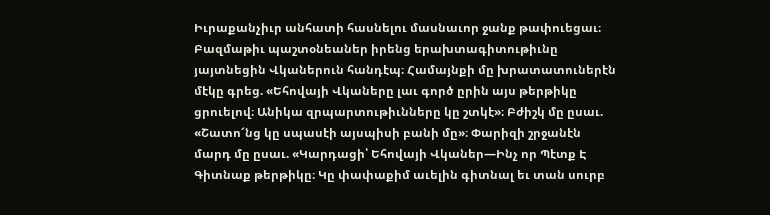Իւրաքանչիւր անհատի հասնելու մասնաւոր ջանք թափուեցաւ։ Բազմաթիւ պաշտօնեաներ իրենց երախտագիտութիւնը յայտնեցին Վկաներուն հանդէպ։ Համայնքի մը խրատատուներէն մէկը գրեց. «Եհովայի Վկաները լաւ գործ ըրին այս թերթիկը ցրուելով։ Անիկա զրպարտութիւնները կը շտկէ»։ Բժիշկ մը ըսաւ. «Շատո՜նց կը սպասէի այսպիսի բանի մը»։ Փարիզի շրջանէն մարդ մը ըսաւ. «Կարդացի՝ Եհովայի Վկաներ—Ինչ որ Պէտք Է Գիտնաք թերթիկը։ Կը փափաքիմ աւելին գիտնալ եւ տան սուրբ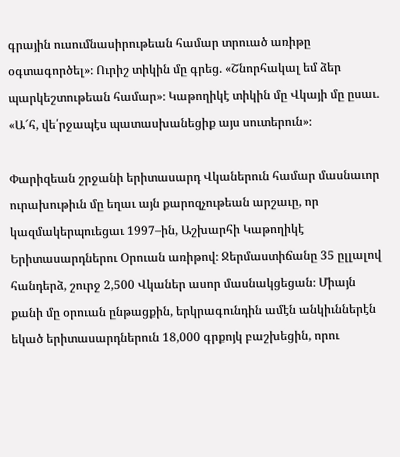գրային ուսումնասիրութեան համար տրուած առիթը օգտագործել»։ Ուրիշ տիկին մը գրեց. «Շնորհակալ եմ ձեր պարկեշտութեան համար»։ Կաթողիկէ տիկին մը Վկայի մը ըսաւ. «Ա՜հ, վե՛րջապէս պատասխանեցիք այս սուտերուն»։

Փարիզեան շրջանի երիտասարդ Վկաներուն համար մասնաւոր ուրախութիւն մը եղաւ այն քարոզչութեան արշաւը, որ կազմակերպուեցաւ 1997–ին, Աշխարհի Կաթողիկէ Երիտասարդներու Օրուան առիթով։ Ջերմաստիճանը 35 ըլլալով հանդերձ, շուրջ 2,500 Վկաներ ասոր մասնակցեցան։ Միայն քանի մը օրուան ընթացքին, երկրագունդին ամէն անկիւններէն եկած երիտասարդներուն 18,000 գրքոյկ բաշխեցին, որու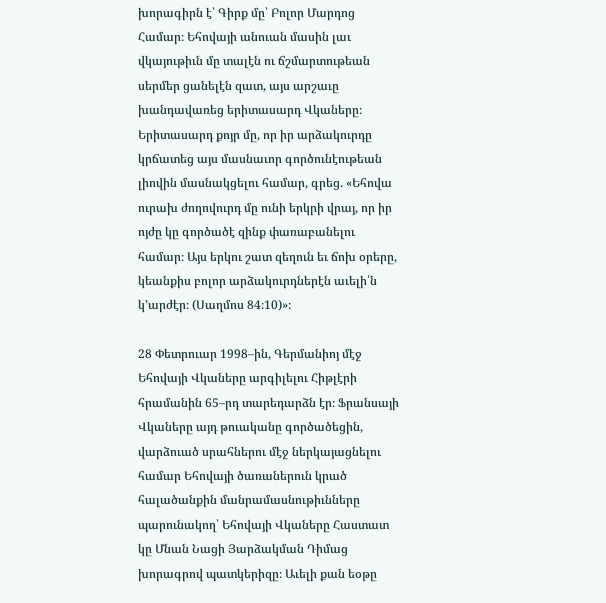խորագիրն է՝ Գիրք մը՝ Բոլոր Մարդոց Համար։ Եհովայի անուան մասին լաւ վկայութիւն մը տալէն ու ճշմարտութեան սերմեր ցանելէն զատ, այս արշաւը խանդավառեց երիտասարդ Վկաները։ Երիտասարդ քոյր մը, որ իր արձակուրդը կրճատեց այս մասնաւոր գործունէութեան լիովին մասնակցելու համար, գրեց. «Եհովա ուրախ ժողովուրդ մը ունի երկրի վրայ, որ իր ոյժը կը գործածէ զինք փառաբանելու համար։ Այս երկու շատ զեղուն եւ ճոխ օրերը, կեանքիս բոլոր արձակուրդներէն աւելի՛ն կ’արժէր։ (Սաղմոս 84։10)»։

28 Փետրուար 1998–ին, Գերմանիոյ մէջ Եհովայի Վկաները արգիլելու Հիթլէրի հրամանին 65–րդ տարեդարձն էր։ Ֆրանսայի Վկաները այդ թուականը գործածեցին, վարձուած սրահներու մէջ ներկայացնելու համար Եհովայի ծառաներուն կրած հալածանքին մանրամասնութիւնները պարունակող՝ Եհովայի Վկաները Հաստատ կը Մնան Նացի Յարձակման Դիմաց խորագրով պատկերիզը։ Աւելի քան եօթը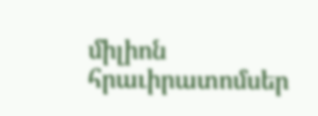միլիոն հրաւիրատոմսեր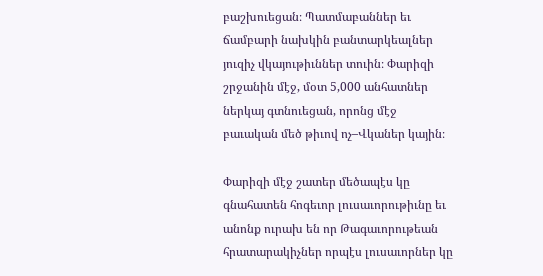բաշխուեցան։ Պատմաբաններ եւ ճամբարի նախկին բանտարկեալներ յուզիչ վկայութիւններ տուին։ Փարիզի շրջանին մէջ, մօտ 5,000 անհատներ ներկայ գտնուեցան, որոնց մէջ բաւական մեծ թիւով ոչ–Վկաներ կային։

Փարիզի մէջ շատեր մեծապէս կը գնահատեն հոգեւոր լուսաւորութիւնը եւ անոնք ուրախ են որ Թագաւորութեան հրատարակիչներ որպէս լուսաւորներ կը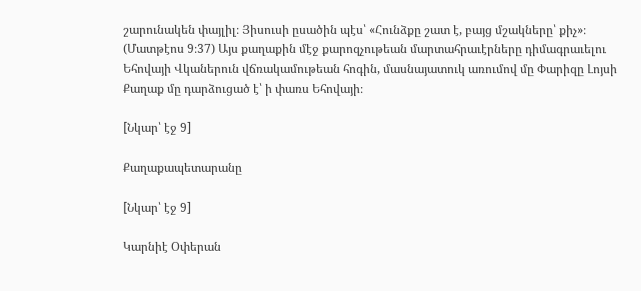շարունակեն փայլիլ։ Յիսուսի ըսածին պէս՝ «Հունձքը շատ է, բայց մշակները՝ քիչ»։ (Մատթէոս 9։37) Այս քաղաքին մէջ քարոզչութեան մարտահրաւէրները դիմագրաւելու Եհովայի Վկաներուն վճռակամութեան հոգին, մասնայատուկ առումով մը Փարիզը Լոյսի Քաղաք մը դարձուցած է՝ ի փառս Եհովայի։

[Նկար՝ էջ 9]

Քաղաքապետարանը

[Նկար՝ էջ 9]

Կարնիէ Օփերան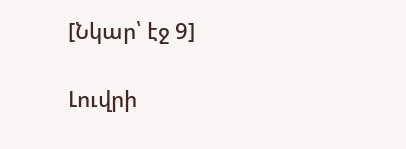[Նկար՝ էջ 9]

Լուվրի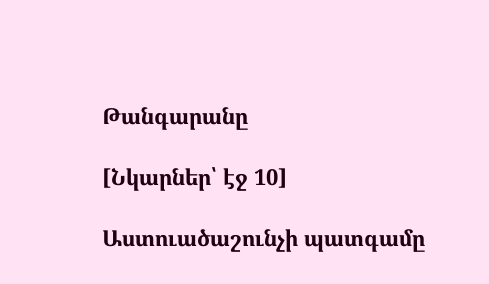Թանգարանը

[Նկարներ՝ էջ 10]

Աստուածաշունչի պատգամը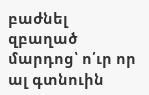բաժնել զբաղած մարդոց՝ ո՛ւր որ ալ գտնուին